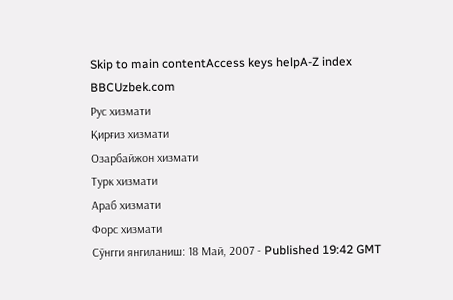Skip to main contentAccess keys helpA-Z index
BBCUzbek.com
Рус хизмати
Қирғиз хизмати
Озарбайжон хизмати
Турк хизмати
Араб хизмати
Форс хизмати
Сўнгги янгиланиш: 18 Май, 2007 - Published 19:42 GMT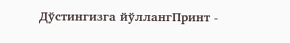Дўстингизга йўллангПринт -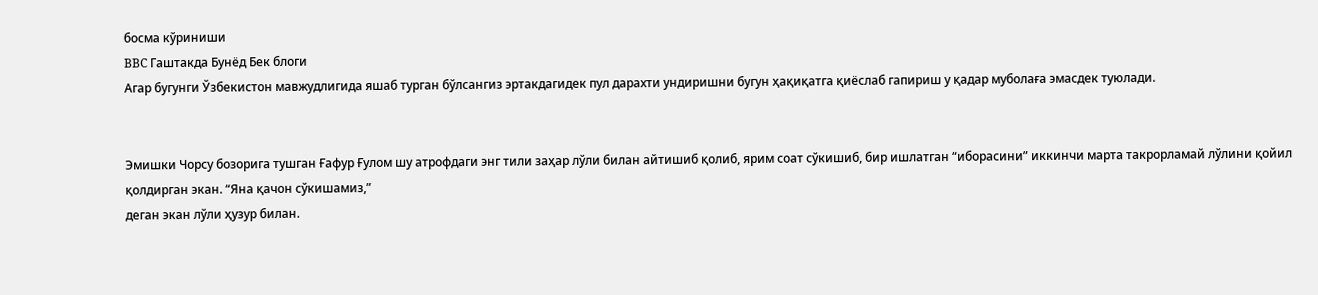босма кўриниши
BBC Гаштакда Бунёд Бек блоги
Агар бугунги Ўзбекистон мавжудлигида яшаб турган бўлсангиз эртакдагидек пул дарахти ундиришни бугун ҳақиқатга қиёслаб гапириш у қадар муболаға эмасдек туюлади.


Эмишки Чорсу бозорига тушган Ғафур Ғулом шу атрофдаги энг тили заҳар лўли билан айтишиб қолиб, ярим соат сўкишиб, бир ишлатган “иборасини” иккинчи марта такрорламай лўлини қойил қолдирган экан. “Яна қачон сўкишамиз,”
деган экан лўли ҳузур билан.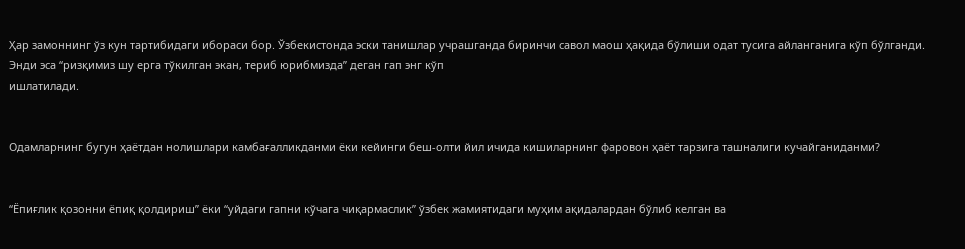Ҳар замоннинг ўз кун тартибидаги ибораси бор. Ўзбекистонда эски танишлар учрашганда биринчи савол маош ҳақида бўлиши одат тусига айланганига кўп бўлганди. Энди эса “ризқимиз шу ерга тўкилган экан, териб юрибмизда” деган гап энг кўп
ишлатилади.


Одамларнинг бугун ҳаётдан нолишлари камбағалликданми ёки кейинги беш-олти йил ичида кишиларнинг фаровон ҳаёт тарзига ташналиги кучайганиданми?


“Ёпиғлик қозонни ёпиқ қолдириш” ёки “уйдаги гапни кўчага чиқармаслик” ўзбек жамиятидаги муҳим ақидалардан бўлиб келган ва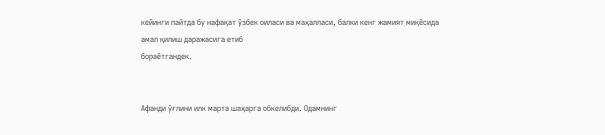кейинги пайтда бу нафақат ўзбек оиласи ва маҳалласи, балки кенг жамият миқёсида
амал қилиш даражасига етиб
бораётгандек.


Афанди ўғлини илк марта шаҳарга обкелибди. Одамнинг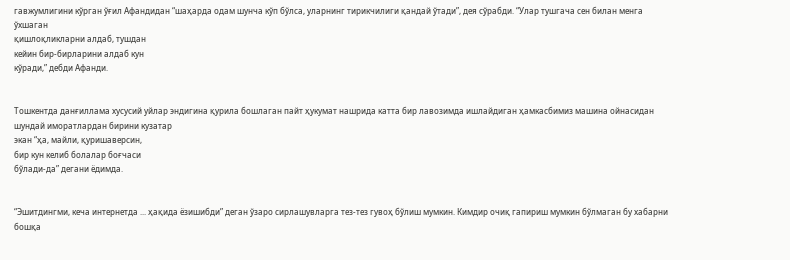гавжумлигини кўрган ўғил Афандидан “шаҳарда одам шунча кўп бўлса, уларнинг тирикчилиги қандай ўтади”, дея сўрабди. “Улар тушгача сен билан менга ўхшаган
қишлоқликларни алдаб, тушдан
кейин бир-бирларини алдаб кун
кўради,” дебди Афанди.


Тошкентда данғиллама хусусий уйлар эндигина қурила бошлаган пайт ҳукумат нашрида катта бир лавозимда ишлайдиган ҳамкасбимиз машина ойнасидан шундай иморатлардан бирини кузатар
экан “ҳа, майли, қуришаверсин,
бир кун келиб болалар боғчаси
бўлади-да” дегани ёдимда.


“Эшитдингми, кеча интернетда ... ҳақида ёзишибди” деган ўзаро сирлашувларга тез-тез гувоҳ бўлиш мумкин. Кимдир очиқ гапириш мумкин бўлмаган бу хабарни бошқа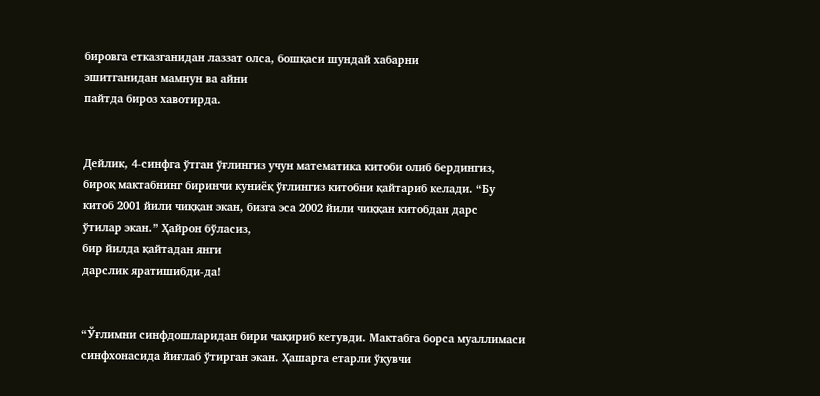бировга етказганидан лаззат олса, бошқаси шундай хабарни
эшитганидан мамнун ва айни
пайтда бироз хавотирда.


Дейлик, 4-синфга ўтган ўғлингиз учун математика китоби олиб бердингиз, бироқ мактабнинг биринчи куниёқ ўғлингиз китобни қайтариб келади. “Бу китоб 2001 йили чиққан экан, бизга эса 2002 йили чиққан китобдан дарс
ўтилар экан.” Ҳайрон бўласиз,
бир йилда қайтадан янги
дарслик яратишибди-да!


“Ўғлимни синфдошларидан бири чақириб кетувди. Мактабга борса муаллимаси синфхонасида йиғлаб ўтирган экан. Ҳашарга етарли ўқувчи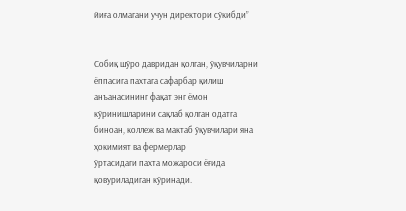йиға олмагани учун директори сўкибди”


Cобиқ шўро давридан қолган, ўқувчиларни ёппасига пахтага сафарбар қилиш анъанасининг фақат энг ёмон кўринишларини сақлаб қолган одатга биноан, коллеж ва мактаб ўқувчилари яна ҳокимият ва фермерлар
ўртасидаги пахта можароси ёғида
қовуриладиган кўринади.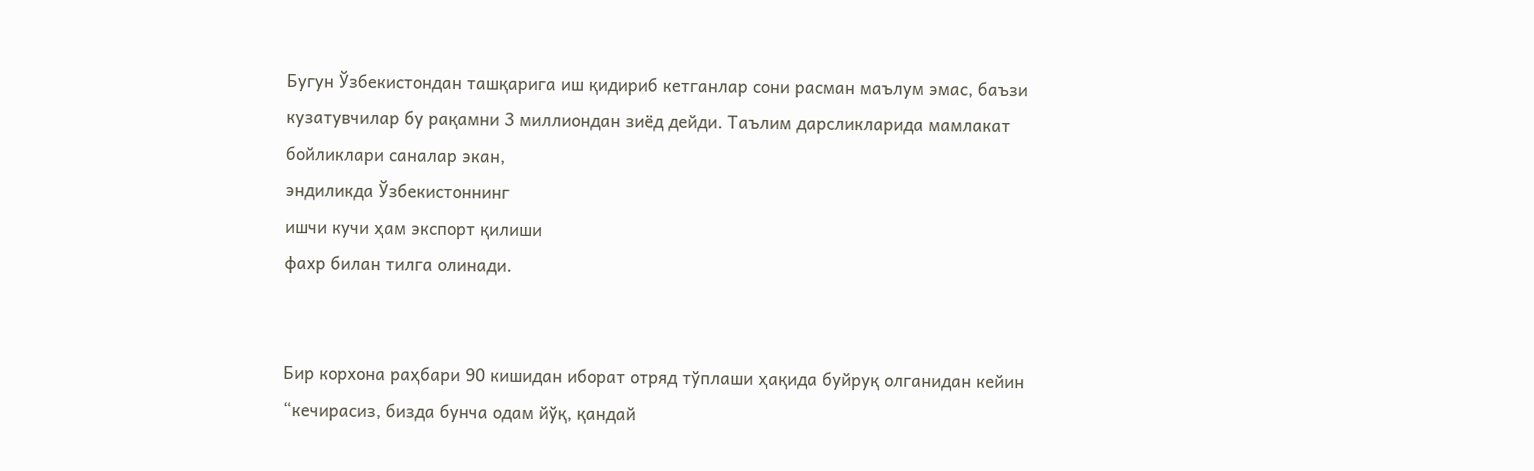Бугун Ўзбекистондан ташқарига иш қидириб кетганлар сони расман маълум эмас, баъзи кузатувчилар бу рақамни 3 миллиондан зиёд дейди. Таълим дарсликларида мамлакат
бойликлари саналар экан,
эндиликда Ўзбекистоннинг
ишчи кучи ҳам экспорт қилиши
фахр билан тилга олинади.


Бир корхона раҳбари 90 кишидан иборат отряд тўплаши ҳақида буйруқ олганидан кейин “кечирасиз, бизда бунча одам йўқ, қандай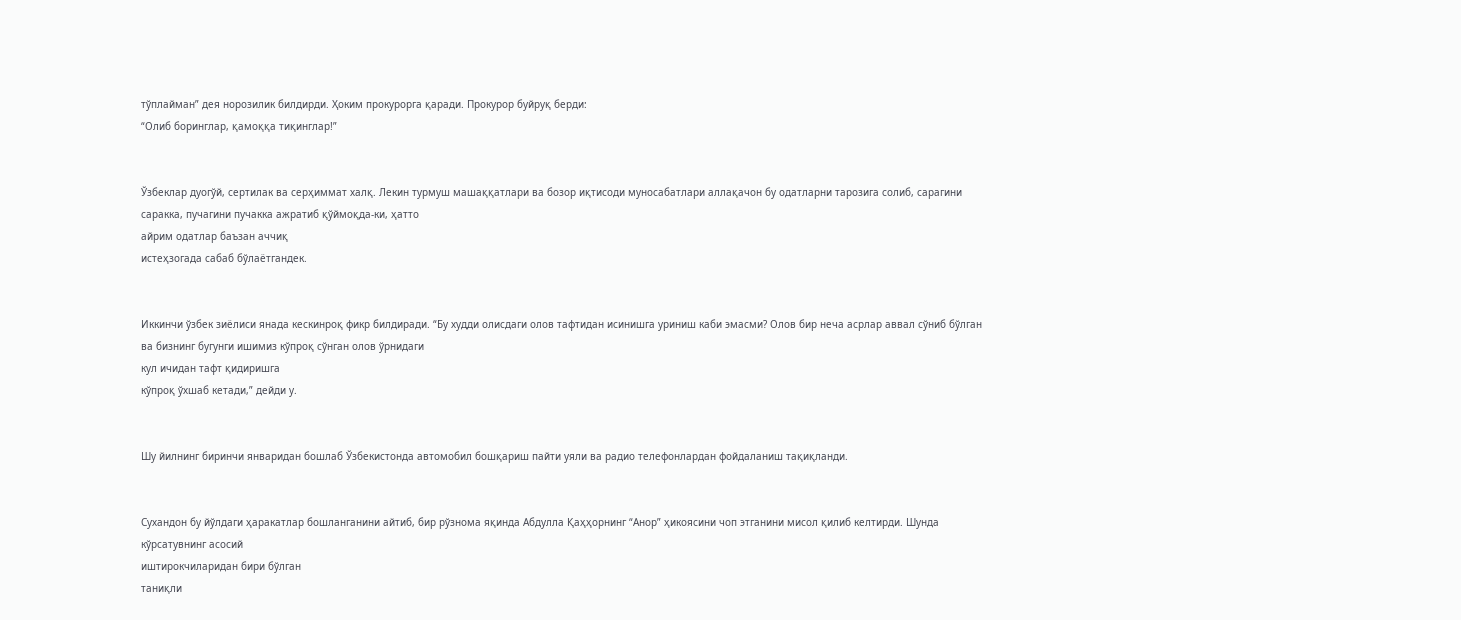тўплайман” дея норозилик билдирди. Ҳоким прокурорга қаради. Прокурор буйруқ берди:
“Олиб боринглар, қамоққа тиқинглар!”


Ўзбеклар дуогўй, сертилак ва серҳиммат халқ. Лекин турмуш машаққатлари ва бозор иқтисоди муносабатлари аллақачон бу одатларни тарозига солиб, сарагини саракка, пучагини пучакка ажратиб қўймоқда-ки, ҳатто
айрим одатлар баъзан аччиқ
истеҳзогада сабаб бўлаётгандек.


Иккинчи ўзбек зиёлиси янада кескинроқ фикр билдиради. “Бу худди олисдаги олов тафтидан исинишга уриниш каби эмасми? Олов бир неча асрлар аввал сўниб бўлган ва бизнинг бугунги ишимиз кўпроқ сўнган олов ўрнидаги
кул ичидан тафт қидиришга
кўпроқ ўхшаб кетади,” дейди у.


Шу йилнинг биринчи январидан бошлаб Ўзбекистонда автомобил бошқариш пайти уяли ва радио телефонлардан фойдаланиш тақиқланди.


Сухандон бу йўлдаги ҳаракатлар бошланганини айтиб, бир рўзнома яқинда Абдулла Қаҳҳорнинг “Анор” ҳикоясини чоп этганини мисол қилиб келтирди. Шунда кўрсатувнинг асосий
иштирокчиларидан бири бўлган
таниқли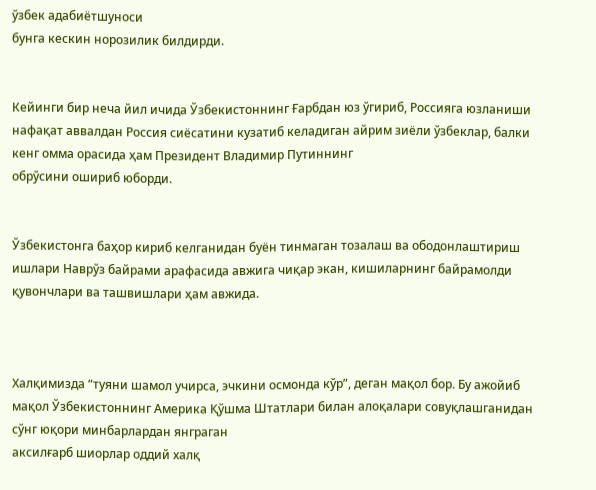ўзбек адабиётшуноси
бунга кескин норозилик билдирди.


Кейинги бир неча йил ичида Ўзбекистоннинг Ғарбдан юз ўгириб, Россияга юзланиши нафақат аввалдан Россия сиёсатини кузатиб келадиган айрим зиёли ўзбеклар, балки кенг омма орасида ҳам Президент Владимир Путиннинг
обрўсини ошириб юборди.


Ўзбекистонга баҳор кириб келганидан буён тинмаган тозалаш ва ободонлаштириш ишлари Наврўз байрами арафасида авжига чиқар экан, кишиларнинг байрамолди қувончлари ва ташвишлари ҳам авжида.



Халқимизда “туяни шамол учирса, эчкини осмонда кўр”, деган мақол бор. Бу ажойиб мақол Ўзбекистоннинг Америка Қўшма Штатлари билан алоқалари совуқлашганидан сўнг юқори минбарлардан янграган
аксилғарб шиорлар оддий халқ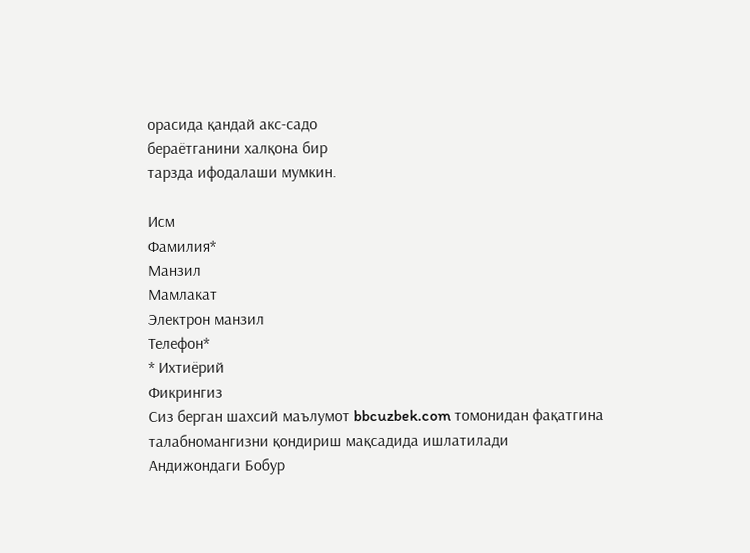орасида қандай акс-садо
бераётганини халқона бир
тарзда ифодалаши мумкин.

Исм
Фамилия*
Манзил
Мамлакат
Электрон манзил
Телефон*
* Ихтиёрий
Фикрингиз
Сиз берган шахсий маълумот bbcuzbek.com томонидан фақатгина талабномангизни қондириш мақсадида ишлатилади
Андижондаги Бобур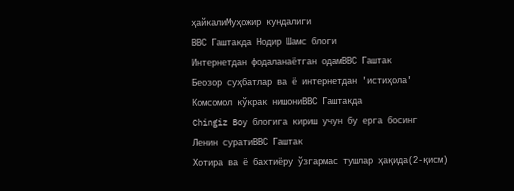ҳайкалиМуҳожир кундалиги
ВВС Гаштакда Нодир Шамс блоги
Интернетдан фодаланаётган одамВВС Гаштак
Беозор суҳбатлар ва ё интернетдан 'истиҳола'
Комсомол кўкрак нишониВВС Гаштакда
Chingiz Boy блогига кириш учун бу ерга босинг
Ленин суратиВВС Гаштак
Хотира ва ё бахтиёру ўзгармас тушлар ҳақида(2-қисм)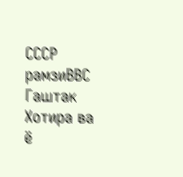СССР рамзиВВС Гаштак
Хотира ва ё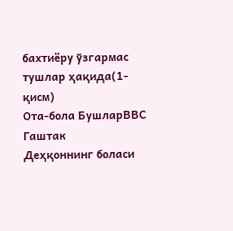бахтиёру ўзгармас тушлар ҳақида(1-қисм)
Ота-бола БушларВВС Гаштак
Деҳқоннинг боласи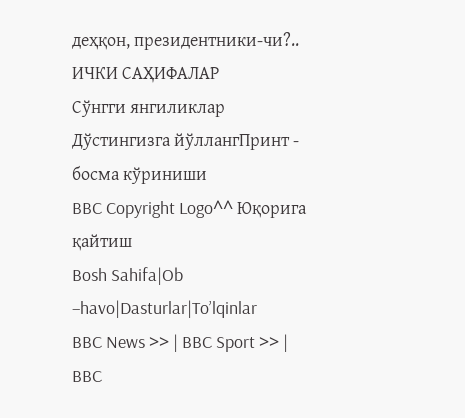деҳқон, президентники-чи?..
ИЧКИ САҲИФАЛАР
Сўнгги янгиликлар
Дўстингизга йўллангПринт - босма кўриниши
BBC Copyright Logo^^ Юқорига қайтиш
Bosh Sahifa|Ob –havo|Dasturlar|To’lqinlar
BBC News >> | BBC Sport >> | BBC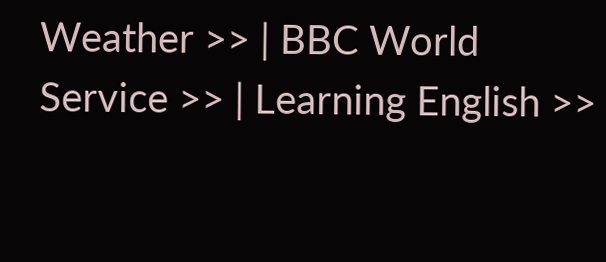Weather >> | BBC World Service >> | Learning English >>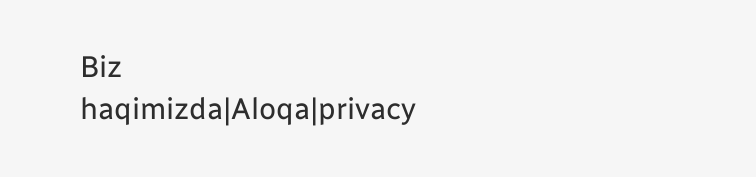Biz haqimizda|Aloqa|privacy